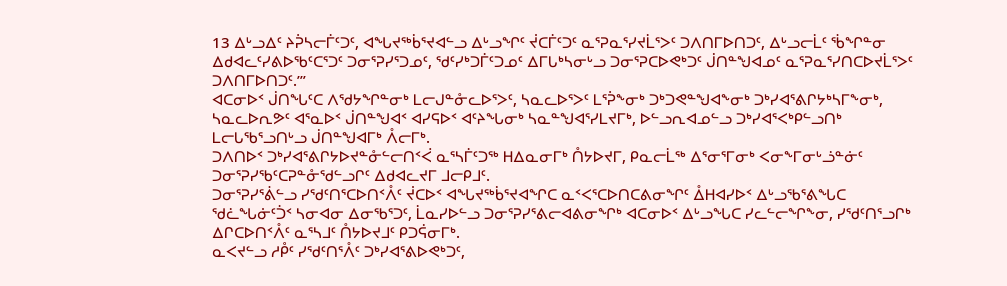13 ᐃᒡᓗᐃᑦ ᔨᕉᓴᓕᒦᑦᑐᑦ, ᐊᖓᔪᖅᑳᕐᔪᐊᓪᓗ ᐃᒡᓗᖏᑦ ᔫᑕᒦᑦᑐᑦ ᓇᕐᕈᓇᕐᓯᔪᒫᕐᐳᑦ ᑐᐱᑎᒥᐅᑎᑐᑦ, ᐃᒡᓗᓕᒫᑦ ᖄᖏᓐᓂ ᐃᑯᐊᓚᑦᓯᕕᐅᖃᑦᑕᕐᑐᑦ ᑐᓂᕐᕈᓯᕐᑐᓄᑦ, ᖁᑦᓯᒃᑐᒦᑦᑐᓄᑦ ᐃᒥᒐᒃᓴᓂᒡᓗ ᑐᓂᕐᕈᑕᐅᕙᒃᑐᑦ ᒎᑎᓐᖑᐊᓄᑦ ᓇᕐᕈᓇᕐᓯᑎᑕᐅᔪᒫᕐᐳᑦ ᑐᐱᑎᒥᐅᑎᑐᑦ.’”
ᐊᑕᓂᐅᑉ ᒎᑎᖓᑦᑕ ᐱᖁᔭᖏᓐᓂᒃ ᒪᓕᒍᓐᓁᓚᐅᕐᐳᑦ, ᓴᓇᓚᐅᕐᐳᑦ ᒪᕐᕉᖕᓂᒃ ᑐᒃᑐᕙᓐᖑᐊᖕᓂᒃ ᑐᒃᓯᐊᕐᕕᒋᔭᒃᓴᒥᖕᓂᒃ, ᓴᓇᓚᐅᕆᕗᑦ ᐊᕐᓇᐅᑉ ᒎᑎᓐᖑᐊᑉ ᐊᓯᕋᐅᑉ ᐊᑦᔨᖓᓂᒃ ᓴᓇᓐᖑᐊᕐᓯᒪᔪᒥᒃ, ᐅᓪᓗᕆᐊᓄᓪᓗ ᑐᒃᓯᐊᕐᐸᒃᑭᓪᓗᑎᒃ ᒪᓕᒐᖃᕐᓗᑎᒡᓗ ᒎᑎᓐᖑᐊᒥᒃ ᐰᓕᒥᒃ.
ᑐᐱᑎᐅᑉ ᑐᒃᓯᐊᕐᕕᒋᔭᐅᔪᓐᓁᓪᓕᑎᑉᐹ ᓇᕐᓴᒦᑦᑐᖅ ᕼᐃᓇᓂᒥᒃ ᑍᔭᐅᔪᒥ, ᑭᓇᓕᒫᖅ ᐃᕐᓂᕐᒥᓂᒃ ᐸᓂᖕᒥᓂᒡᓘᓐᓃᑦ ᑐᓂᕐᕈᓯᖃᑦᑕᕈᓐᓁᖁᓪᓗᒋᑦ ᐃᑯᐊᓚᔪᒥ ᒧᓕᑭᒧᑦ.
ᑐᓂᕐᕈᓯᕐᕖᓪᓗ ᓯᖁᑦᑎᕐᑕᐅᑎᑉᐰᑦ ᔫᑕᐅᑉ ᐊᖓᔪᖅᑳᕐᔪᐊᖏᑕ ᓇᑉᐸᕐᑕᐅᑎᑕᕕᓂᖏᑦ ᐂᕼᐊᓯᐅᑉ ᐃᒡᓗᖃᕐᕕᖓᑕ ᖁᓛᖓᓃᑦᑑᑉ ᓴᓂᐊᓂ ᐃᓂᖃᕐᑐᑦ, ᒫᓇᓯᐅᓪᓗ ᑐᓂᕐᕈᓯᕐᕕᓕᐊᕕᓂᖏᒃ ᐊᑕᓂᐅᑉ ᐃᒡᓗᖓᑕ ᓯᓚᓪᓕᖏᖕᓂ, ᓯᖁᑦᑎᕐᓗᒋᒃ ᐃᒋᑕᐅᑎᑉᐰᑦ ᓇᕐᓴᒧᑦ ᑍᔭᐅᔪᒧᑦ ᑭᑐᕌᓂᒥᒃ.
ᓇᐸᔪᓪᓗ ᓱᑬᑦ ᓯᖁᑦᑎᕐᐰᑦ ᑐᒃᓯᐊᕐᕕᐅᕙᒃᑐᑦ,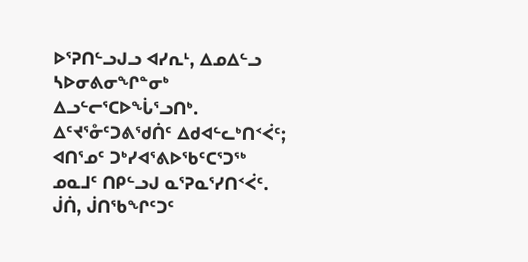ᐅᕐᕈᑎᓪᓗᒍᓗ ᐊᓯᕆᒻ, ᐃᓄᐃᓪᓗ ᓴᐅᓂᕕᓂᖏᓐᓂᒃ ᐃᓗᓪᓕᕐᑕᐅᖔᕐᓗᑎᒃ.
ᐃᑦᔪᕐᓁᑦᑐᕕᖁᑏᑦ ᐃᑯᐊᓪᓚᒃᑎᑉᐹᑦ; ᐊᑎᕐᓄᑦ ᑐᒃᓯᐊᕐᕕᐅᖃᑦᑕᕐᑐᖅ ᓄᓇᒧᑦ ᑎᑭᓪᓗᒍ ᓇᕐᕈᓇᕐᓯᑎᑉᐹᑦ.
ᒎᑏ, ᒎᑎᖃᖏᑦᑐᑦ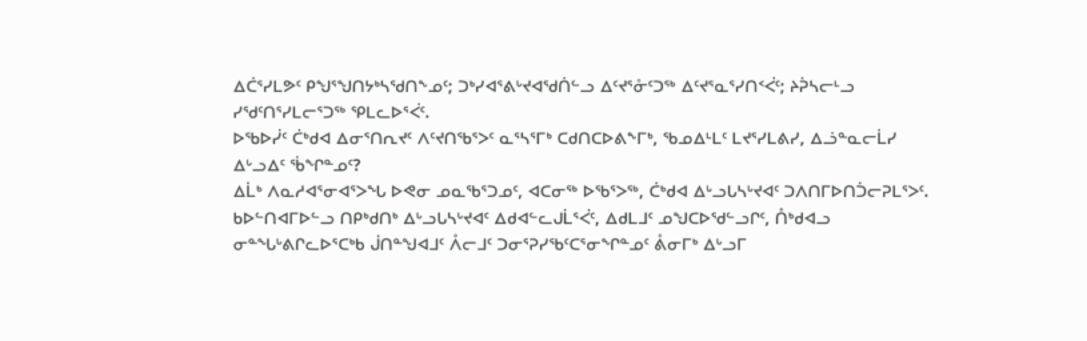ᐃᑖᕐᓯᒪᕗᑦ ᑭᖑᕐᖑᑎᔭᒃᓴᖁᑎᖕᓄᑦ; ᑐᒃᓯᐊᕐᕕᒡᔪᐊᖁᑏᓪᓗ ᐃᑦᔪᕐᓁᑦᑐᖅ ᐃᑦᔪᕐᓇᕐᓯᑎᑉᐹᑦ; ᔨᕉᓴᓕᒻᓗ ᓯᖁᑦᑎᕐᓯᒪᓕᕐᑐᖅ ᕿᒪᓚᐅᕐᐹᑦ.
ᐅᖃᐅᓰᑦ ᑖᒃᑯᐊ ᐃᓂᕐᑎᕆᔪᑦ ᐱᑦᔪᑎᖃᕐᐳᑦ ᓇᕐᓴᕐᒥᒃ ᑕᑯᑎᑕᐅᕕᖕᒥᒃ, ᖃᓄᐃᒻᒪᑦ ᒪᔪᕐᓯᒪᕕᓯ, ᐃᓘᓐᓇᓕᒫᓯ ᐃᒡᓗᐃᑦ ᖄᖏᓐᓄᑦ?
ᐃᒫᒃ ᐱᓇᓱᐊᕐᓂᐊᕐᐳᖓ ᐅᕙᓂ ᓄᓇᖃᕐᑐᓄᑦ, ᐊᑕᓂᖅ ᐅᖃᕐᐳᖅ, ᑖᒃᑯᐊ ᐃᒡᓗᒐᓴᒡᔪᐊᑦ ᑐᐱᑎᒥᐅᑎᑑᓕᕈᒪᕐᐳᑦ.
ᑲᐅᓪᑎᐊᒥᐅᓪᓗ ᑎᑭᒃᑯᑎᒃ ᐃᒡᓗᒐᓴᒡᔪᐊᑦ ᐃᑯᐊᓪᓚᒍᒫᕐᐹᑦ, ᐃᑯᒪᒧᑦ ᓄᖑᑕᐅᖁᓪᓗᒋᑦ, ᑍᒃᑯᐊᓗ ᓂᓐᖓᒡᕕᒋᓚᐅᕐᑕᒃᑲ ᒎᑎᓐᖑᐊᒧᑦ ᐰᓕᒧᑦ ᑐᓂᕐᕈᓯᖃᑦᑕᕐᓂᖏᓐᓄᑦ ᕔᓂᒥᒃ ᐃᒡᓗᒥ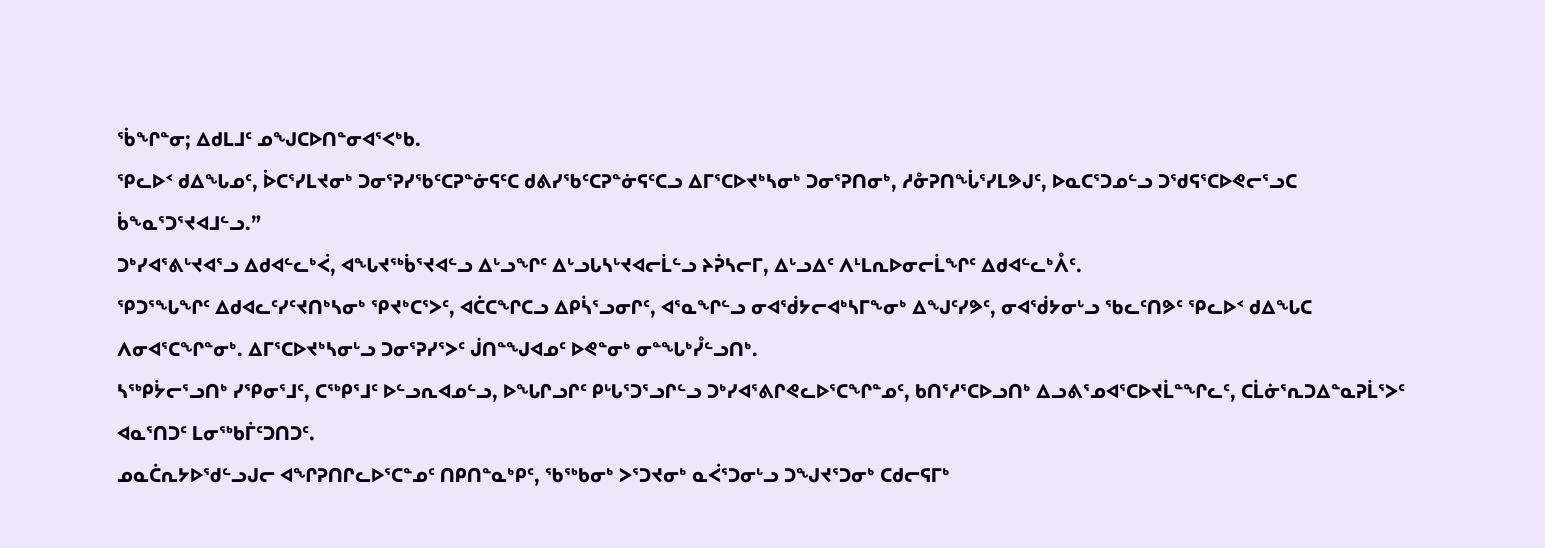ᖄᖏᓐᓂ; ᐃᑯᒪᒧᑦ ᓄᖑᑕᐅᑎᓐᓂᐊᕐᐸᒃᑲ.
ᕿᓚᐅᑉ ᑯᐃᖓᓄᑦ, ᐆᑕᕐᓯᒪᔪᓂᒃ ᑐᓂᕐᕈᓯᖃᑦᑕᕈᓐᓃᕋᑦᑕ ᑯᕕᓯᖃᑦᑕᕈᓐᓃᕋᑦᑕᓗ ᐃᒥᕐᑕᐅᔪᒃᓴᓂᒃ ᑐᓂᕐᕈᑎᓂᒃ, ᓱᓁᕈᑎᖔᕐᓯᒪᕗᒍᑦ, ᐅᓇᑕᕐᑐᓄᓪᓗ ᑐᖁᕋᕐᑕᐅᕙᓕᕐᓗᑕ ᑳᖕᓇᕐᑐᕐᔪᐊᒧᓪᓗ.”
ᑐᒃᓯᐊᕐᕕᒡᔪᐊᕐᓗ ᐃᑯᐊᓪᓚᒃᐹ, ᐊᖓᔪᖅᑳᕐᔪᐊᓪᓗ ᐃᒡᓗᖏᑦ ᐃᒡᓗᒐᓴᒡᔪᐊᓕᒫᓪᓗ ᔨᕉᓴᓕᒥ, ᐃᒡᓗᐃᑦ ᐱᒻᒪᕆᐅᓂᓕᒫᖏᑦ ᐃᑯᐊᓪᓚᒃᐰᑦ.
ᕿᑐᕐᖓᖏᑦ ᐃᑯᐊᓚᑦᓯᑦᔪᑎᒃᓴᓂᒃ ᕿᔪᒃᑕᕐᐳᑦ, ᐊᑖᑕᖏᑕᓗ ᐃᑭᓵᕐᓗᓂᒋᑦ, ᐊᕐᓇᖏᓪᓗ ᓂᐊᖂᔭᓕᐊᒃᓴᒥᖕᓂᒃ ᐃᖑᑦᓯᕗᑦ, ᓂᐊᖂᔭᓂᒡᓗ ᖃᓚᑦᑎᕗᑦ ᕿᓚᐅᑉ ᑯᐃᖓᑕ ᐱᓂᐊᕐᑕᖏᓐᓂᒃ. ᐃᒥᕐᑕᐅᔪᒃᓴᓂᒡᓗ ᑐᓂᕐᕈᓯᕐᐳᑦ ᒎᑎᓐᖑᐊᓄᑦ ᐅᕙᓐᓂᒃ ᓂᓐᖓᒃᓮᓪᓗᑎᒃ.
ᓴᖅᑭᔮᓕᕐᓗᑎᒃ ᓯᕿᓂᕐᒧᑦ, ᑕᖅᑭᕐᒧᑦ ᐅᓪᓗᕆᐊᓄᓪᓗ, ᐅᖓᒋᓗᒋᑦ ᑭᒡᒐᕐᑐᕐᓗᒋᓪᓗ ᑐᒃᓯᐊᕐᕕᒋᕙᓚᐅᕐᑕᖏᓐᓄᑦ, ᑲᑎᕐᓱᕐᑕᐅᓗᑎᒃ ᐃᓗᕕᕐᓄᐊᕐᑕᐅᔪᒫᓐᖏᓚᑦ, ᑕᒫᓃᕐᕆᑐᐃᓐᓇᕈᒫᕐᐳᑦ ᐊᓇᕐᑎᑐᑦ ᒪᓂᖅᑲᒦᑦᑐᑎᑐᑦ.
ᓄᓇᑖᕆᔭᐅᖁᓪᓗᒍᓕ ᐊᖏᕈᑎᒋᓚᐅᕐᑕᓐᓄᑦ ᑎᑭᑎᓐᓇᒃᑭᑦ, ᖃᖅᑲᓂᒃ ᐳᕐᑐᔪᓂᒃ ᓇᐹᕐᑐᓂᒡᓗ ᑐᖑᔪᕐᑐᓂᒃ ᑕᑯᓕᕋᒥᒃ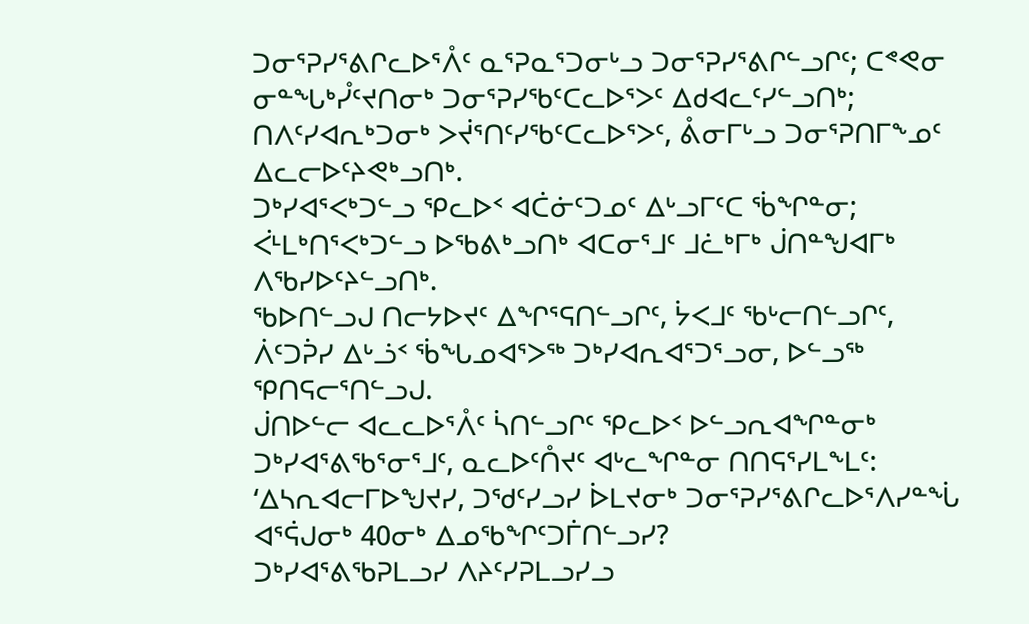ᑐᓂᕐᕈᓯᕐᕕᒋᓚᐅᕐᐰᑦ ᓇᕐᕈᓇᕐᑐᓂᒡᓗ ᑐᓂᕐᕈᓯᕐᕕᒋᓪᓗᒋᑦ; ᑕᕝᕙᓂ ᓂᓐᖓᒃᓮᑦᔪᑎᓂᒃ ᑐᓂᕐᕈᓯᖃᑦᑕᓚᐅᕐᐳᑦ ᐃᑯᐊᓚᑦᓯᓪᓗᑎᒃ; ᑎᐱᑦᓯᐊᕆᒃᑐᓂᒃ ᐳᔫᕐᑎᑦᓯᖃᑦᑕᓚᐅᕐᐳᑦ, ᕔᓂᒥᒡᓗ ᑐᓂᕐᕈᑎᒥᖕᓄᑦ ᐃᓚᓕᐅᑦᔨᕙᒃᓗᑎᒃ.
ᑐᒃᓯᐊᕐᐸᒃᑐᓪᓗ ᕿᓚᐅᑉ ᐊᑖᓃᑦᑐᓄᑦ ᐃᒡᓗᒥᑦᑕ ᖄᖏᓐᓂ; ᐹᒻᒪᒃᑎᕐᐸᒃᑐᓪᓗ ᐅᖃᕕᒃᓗᑎᒃ ᐊᑕᓂᕐᒧᑦ ᒧᓛᒃᒥᒃ ᒎᑎᓐᖑᐊᒥᒃ ᐱᖃᓯᐅᑦᔨᓪᓗᑎᒃ.
ᖃᐅᑎᓪᓗᒍ ᑎᓕᔭᐅᔪᑦ ᐃᖏᕐᕋᑎᓪᓗᒋᑦ, ᔮᐸᒧᑦ ᖃᒡᓕᑎᓪᓗᒋᑦ, ᐲᑦᑐᕉᓯ ᐃᒡᓘᑉ ᖄᖓᓄᐊᕐᐳᖅ ᑐᒃᓯᐊᕆᐊᕐᑐᕐᓗᓂ, ᐅᓪᓗᖅ ᕿᑎᕋᓕᕐᑎᓪᓗᒍ.
ᒎᑎᐅᓪᓕ ᐊᓚᓚᐅᕐᐰᑦ ᓵᑎᓪᓗᒋᑦ ᕿᓚᐅᑉ ᐅᓪᓗᕆᐊᖏᓐᓂᒃ ᑐᒃᓯᐊᕐᕕᖃᕐᓂᕐᒧᑦ, ᓇᓚᐅᑦᑍᔪᑦ ᐊᒡᓚᖏᓐᓂ ᑎᑎᕋᕐᓯᒪᖕᒪᑦ: ‘ᐃᓴᕆᐊᓕᒥᐅᖑᔪᓯ, ᑐᖁᑦᓯᓗᓯ ᐆᒪᔪᓂᒃ ᑐᓂᕐᕈᓯᕐᕕᒋᓚᐅᕐᐱᓯᓐᖔ ᐊᕐᕌᒍᓂᒃ 40ᓂᒃ ᐃᓄᖃᖏᑦᑐᒦᑎᓪᓗᓯ?
ᑐᒃᓯᐊᕐᕕᖃᕈᒪᓗᓯ ᐱᔨᑦᓯᕈᒪᓗᓯᓗ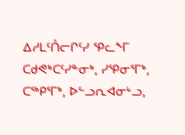ᐃᓱᒪᑦᑍᓕᒋᑦᓯ ᕿᓚᖕᒥ ᑕᑯᕙᒃᑕᑦᓯᓐᓂᒃ, ᓯᕿᓂᕐᒥᒃ, ᑕᖅᑭᕐᒥᒃ, ᐅᓪᓗᕆᐊᓂᒡᓗ,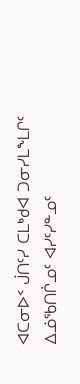ᐊᑕᓂᐅᑉ ᒎᑎᑦᓯ ᑕᒪᒃᑯᐊ ᑐᓂᓯᒪᖕᒪᒋᑦ ᐃᓅᖃᑎᒌᓄᑦ ᐊᓯᑦᓯᓐᓄᑦ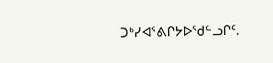ᑐᒃᓯᐊᕐᕕᒋᔭᐅᖁᓪᓗᒋᑦ.